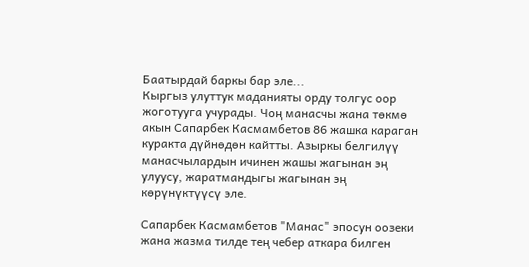Баатырдай баркы бар эле...
Кыргыз улуттук маданияты орду толгус оор жоготууга учурады. Чоң манасчы жана төкмө акын Сапарбек Касмамбетов 86 жашка караган куракта дүйнөдөн кайтты. Азыркы белгилүү манасчылардын ичинен жашы жагынан эң улуусу, жаратмандыгы жагынан эң көрүнүктүүсү эле.

Сапарбек Касмамбетов "Манас" эпосун оозеки жана жазма тилде тең чебер аткара билген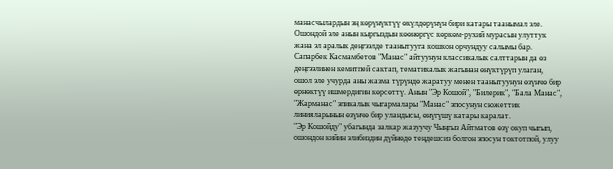манасчылардын эң көрүнүктүү өкүлдөрүнүн бири катары таанымал эле. Ошондой эле анын кыргыздын көөнөргүс көркөм-рухий мурасын улуттук жана эл аралык деңгээлде таанытууга кошкон орчундуу салымы бар.
Сапарбек Касмамбетов "Манас" айтуунун классикалык салттарын да өз деңгээлинен кемитпей сактап, тематикалык жагынан өнүктүрүп улаган, ошол эле учурда аны жазма түрүндө жаратуу менен таанытуунун өзүнчө бир өрнөктүү ишмердигин көрсөттү. Анын "Эр Кошой", "Билерик", "Бала Манас", "Жарманас" эпикалык чыгармалары "Манас" эпосунун сюжеттик линияларынын өзүнчө бир уландысы, өнүгүшү катары каралат.
"Эр Кошойду" убагында залкар жазуучу Чыңгыз Айтматов өзү окуп чыгып, ошондон кийин элибиздин дүйнөдө теңдешсиз болгон эпосун токтотпой, улуу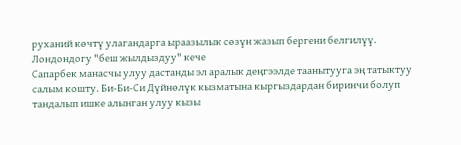руханий көчтү улагандарга ыраазылык сөзүн жазып бергени белгилүү.
Лондондогу "беш жылдыздуу" кече
Сапарбек манасчы улуу дастанды эл аралык деңгээлде таанытууга эң татыктуу салым кошту. Би-Би-Си Дүйнөлүк кызматына кыргыздардан биринчи болуп тандалып ишке алынган улуу кызы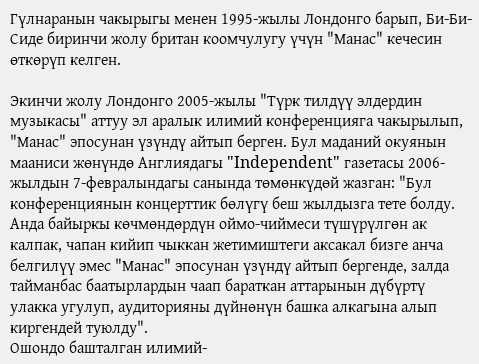Гүлнаранын чакырыгы менен 1995-жылы Лондонго барып, Би-Би-Сиде биринчи жолу британ коомчулугу үчүн "Манас" кечесин өткөрүп келген.

Экинчи жолу Лондонго 2005-жылы "Түрк тилдүү элдердин музыкасы" аттуу эл аралык илимий конференцияга чакырылып, "Манас" эпосунан үзүндү айтып берген. Бул маданий окуянын мааниси жөнүндө Англиядагы "Independent" газетасы 2006-жылдын 7-февралындагы санында төмөнкүдөй жазган: "Бул конференциянын концерттик бөлүгү беш жылдызга тете болду. Анда байыркы көчмөндөрдүн оймо-чиймеси түшүрүлгөн ак калпак, чапан кийип чыккан жетимиштеги аксакал бизге анча белгилүү эмес "Манас" эпосунан үзүндү айтып бергенде, залда тайманбас баатырлардын чаап бараткан аттарынын дүбүртү улакка угулуп, аудиторияны дүйнөнүн башка алкагына алып киргендей туюлду".
Ошондо башталган илимий-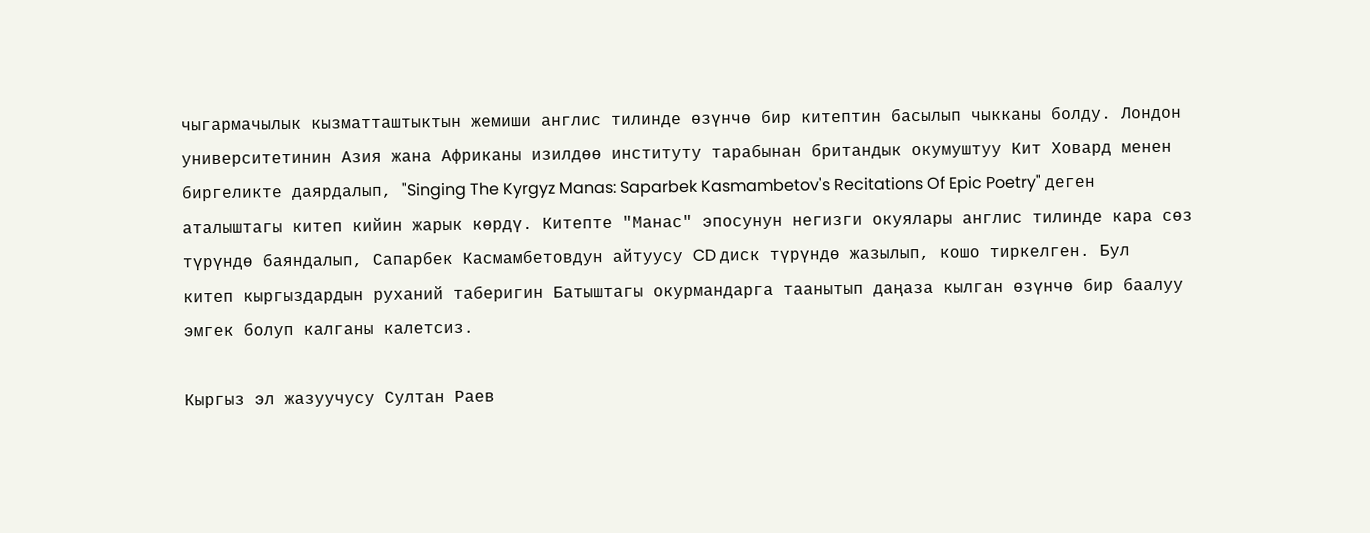чыгармачылык кызматташтыктын жемиши англис тилинде өзүнчө бир китептин басылып чыкканы болду. Лондон университетинин Азия жана Африканы изилдөө институту тарабынан британдык окумуштуу Кит Ховард менен биргеликте даярдалып, "Singing The Kyrgyz Manas: Saparbek Kasmambetov's Recitations Of Epic Poetry" деген аталыштагы китеп кийин жарык көрдү. Китепте "Манас" эпосунун негизги окуялары англис тилинде кара сөз түрүндө баяндалып, Сапарбек Касмамбетовдун айтуусу CD диск түрүндө жазылып, кошо тиркелген. Бул китеп кыргыздардын руханий таберигин Батыштагы окурмандарга таанытып даңаза кылган өзүнчө бир баалуу эмгек болуп калганы калетсиз.

Кыргыз эл жазуучусу Султан Раев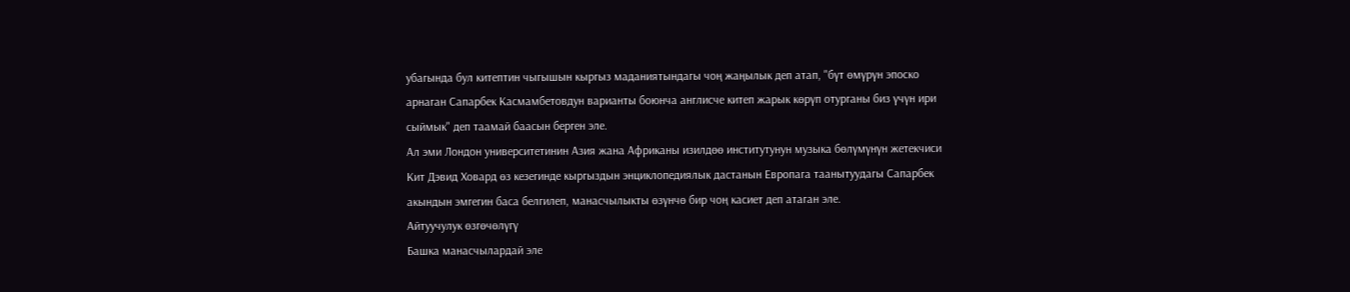убагында бул китептин чыгышын кыргыз маданиятындагы чоң жаңылык деп атап, "бүт өмүрүн эпоско арнаган Сапарбек Касмамбетовдун варианты боюнча англисче китеп жарык көрүп отурганы биз үчүн ири сыймык" деп таамай баасын берген эле.
Ал эми Лондон университетинин Азия жана Африканы изилдөө институтунун музыка бөлүмүнүн жетекчиси Кит Дэвид Ховард өз кезегинде кыргыздын энциклопедиялык дастанын Европага таанытуудагы Сапарбек акындын эмгегин баса белгилеп, манасчылыкты өзүнчө бир чоң касиет деп атаган эле.
Айтуучулук өзгөчөлүгү
Башка манасчылардай эле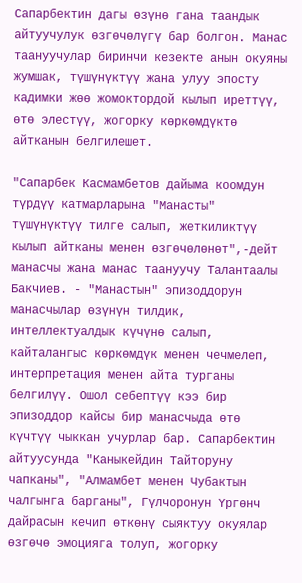Сапарбектин дагы өзүнө гана таандык айтуучулук өзгөчөлүгү бар болгон. Манас таануучулар биринчи кезекте анын окуяны жумшак, түшүнүктүү жана улуу эпосту кадимки жөө жомоктордой кылып иреттүү, өтө элестүү, жогорку көркөмдүктө айтканын белгилешет.

"Сапарбек Касмамбетов дайыма коомдун түрдүү катмарларына "Манасты" түшүнүктүү тилге салып, жеткиликтүү кылып айтканы менен өзгөчөлөнөт",-дейт манасчы жана манас таануучу Талантаалы Бакчиев. - "Манастын" эпизоддорун манасчылар өзүнүн тилдик, интеллектуалдык күчүнө салып, кайталангыс көркөмдүк менен чечмелеп, интерпретация менен айта турганы белгилүү. Ошол себептүү кээ бир эпизоддор кайсы бир манасчыда өтө күчтүү чыккан учурлар бар. Сапарбектин айтуусунда "Каныкейдин Тайторуну чапканы", "Алмамбет менен Чубактын чалгынга барганы", Гүлчоронун Үргөнч дайрасын кечип өткөнү сыяктуу окуялар өзгөчө эмоцияга толуп, жогорку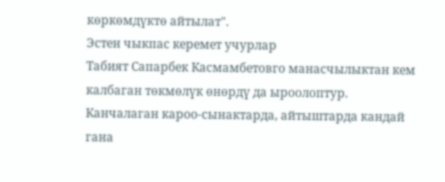көркөмдүктө айтылат".
Эстен чыкпас керемет учурлар
Табият Сапарбек Касмамбетовго манасчылыктан кем калбаган төкмөлүк өнөрдү да ыроолоптур. Канчалаган кароо-сынактарда, айтыштарда кандай гана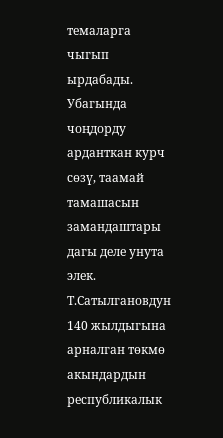темаларга чыгып ырдабады. Убагында чоңдорду арданткан курч сөзү, таамай тамашасын замандаштары дагы деле унута элек. Т.Сатылгановдун 140 жылдыгына арналган төкмө акындардын республикалык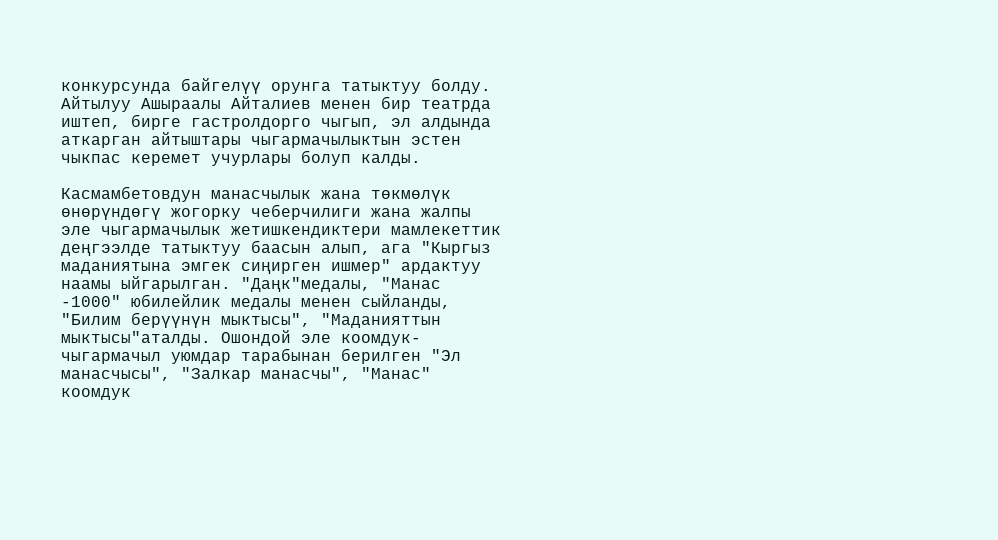конкурсунда байгелүү орунга татыктуу болду. Айтылуу Ашыраалы Айталиев менен бир театрда иштеп, бирге гастролдорго чыгып, эл алдында аткарган айтыштары чыгармачылыктын эстен чыкпас керемет учурлары болуп калды.

Касмамбетовдун манасчылык жана төкмөлүк өнөрүндөгү жогорку чеберчилиги жана жалпы эле чыгармачылык жетишкендиктери мамлекеттик деңгээлде татыктуу баасын алып, ага "Кыргыз маданиятына эмгек сиңирген ишмер" ардактуу наамы ыйгарылган. "Даңк"медалы, "Манас -1000" юбилейлик медалы менен сыйланды, "Билим берүүнүн мыктысы", "Маданияттын мыктысы"аталды. Ошондой эле коомдук-чыгармачыл уюмдар тарабынан берилген "Эл манасчысы", "Залкар манасчы", "Манас" коомдук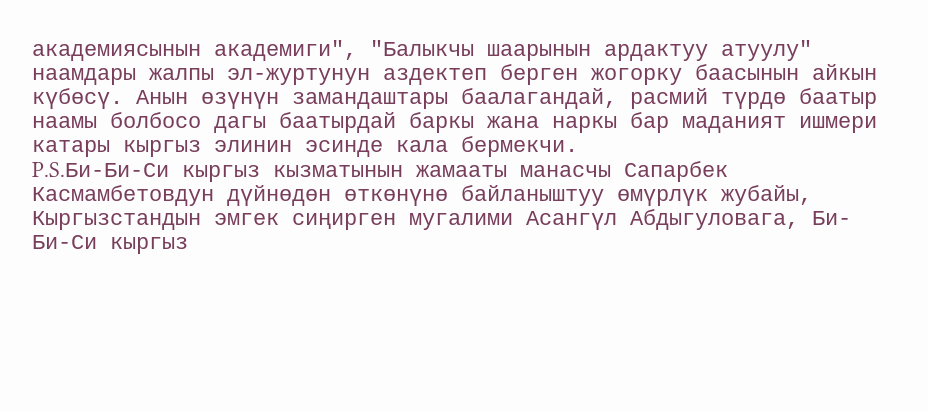академиясынын академиги", "Балыкчы шаарынын ардактуу атуулу" наамдары жалпы эл-журтунун аздектеп берген жогорку баасынын айкын күбөсү. Анын өзүнүн замандаштары баалагандай, расмий түрдө баатыр наамы болбосо дагы баатырдай баркы жана наркы бар маданият ишмери катары кыргыз элинин эсинде кала бермекчи.
P.S.Би-Би-Си кыргыз кызматынын жамааты манасчы Сапарбек Касмамбетовдун дүйнөдөн өткөнүнө байланыштуу өмүрлүк жубайы, Кыргызстандын эмгек сиңирген мугалими Асангүл Абдыгуловага, Би-Би-Си кыргыз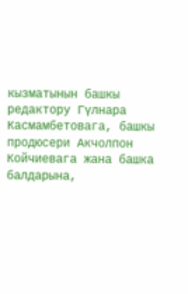кызматынын башкы редактору Гүлнара Касмамбетовага, башкы продюсери Акчолпон Койчиевага жана башка балдарына,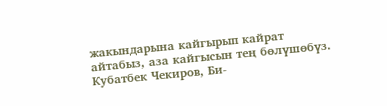жакындарына кайгырып кайрат айтабыз, аза кайгысын тең бөлүшөбүз.
Кубатбек Чекиров, Би-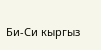Би-Си кыргыз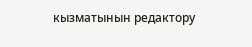кызматынын редактору